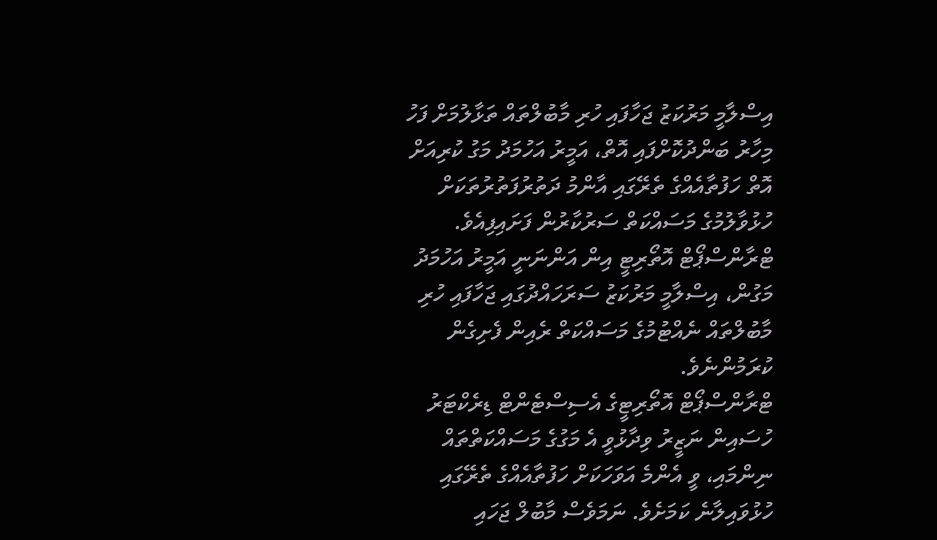އިސްލާމީ މަރުކަޒު ޖަހާފައި ހުރި މާބުލްތައް ތަޅާލުމަށް ފަހު މިހާރު ބަންދުކޮށްފައި އޮތް، އަމީރު އަހުމަދު މަގު ކުރިއަށް އޮތް ހަފުތާއެއްގެ ތެރޭގައި އާންމު ދަތުރުފަތުރުތަކަށް ހުޅުވާލުމުގެ މަސައްކަތް ސަރުކާރުން ފަށައިފިއެވެ.
ޓްރާންސްޕޯޓް އޮތޯރިޓީ އިން އަންނަނީ އަމީރު އަހުމަދު މަގުން، އިސްލާމީ މަރުކަޒު ސަރަހައްދުގައި ޖަހާފައި ހުރި މާބުލްތައް ނެއްޓުމުގެ މަސައްކަތް ރެއިން ފެށިގެން ކުރަމުންނެވެ.
ޓްރާންސްޕޯޓް އޮތޯރިޓީގެ އެސިސްޓެންޓް ޑިރެކްޓަރު ހުސައިން ނަޒީރު ވިދާޅުވީ އެ މަގުގެ މަސައްކަތްތައް ނިންމައި، ވީ އެންމެ އަވަހަކަށް ހަފުތާއެއްގެ ތެރޭގައި ހުޅުވައިލާނެ ކަމަށެވެ. ނަމަވެސް މާބުލް ޖަހައި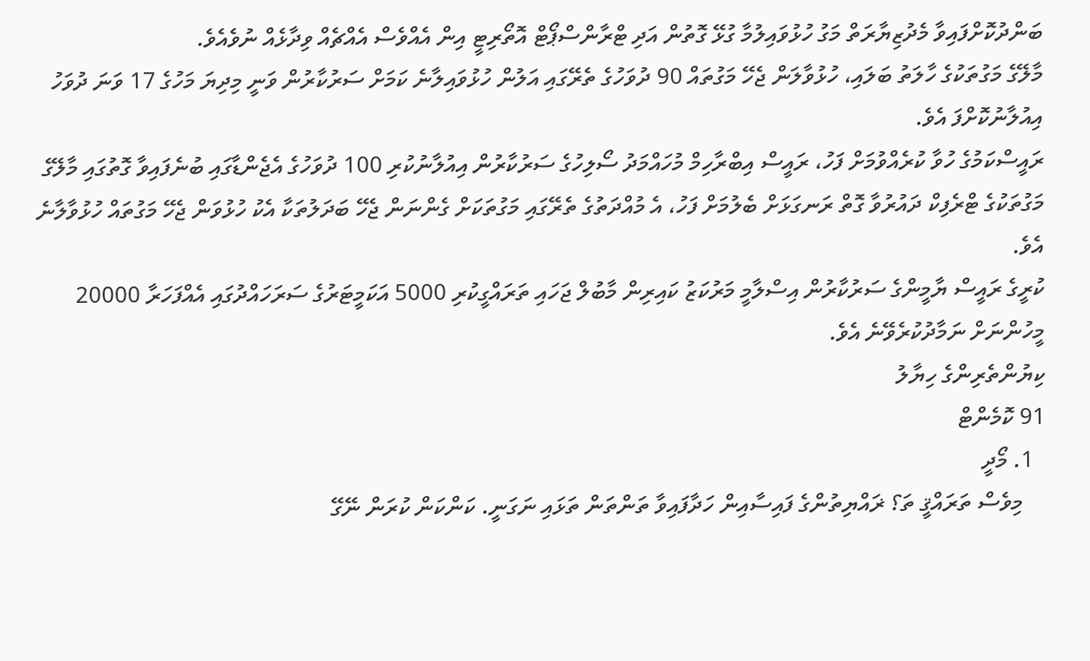ބަންދުކޮށްފައިވާ މެދުޒިޔާރަތް މަގު ހުޅުވައިލުމާ ގުޅޭ ގޮތުން އަދި ޓްރާންސްޕޯޓް އޮތޯރިޓީ އިން އެއްވެސް އެއްޗެއް ވިދާޅެއް ނުވެއެވެ.
މާލޭގެ މަގުތަކުގެ ހާލަތު ބަލައި، ހުޅުވާލަން ޖެހޭ މަގުތައް 90 ދުވަހުގެ ތެރޭގައި އަލުން ހުޅުވައިލާނެ ކަމަށް ސަރުކާރުން ވަނީ މިދިޔަ މަހުގެ 17 ވަނަ ދުވަހު އިއުލާނުކޮށްފަ އެވެ.
ރައީސްކަމުގެ ހުވާ ކުރެއްވުމަށް ފަހު، ރައީސް އިބްރާހިމް މުހައްމަދު ސޯލިހުގެ ސަރުކާރުން އިއުލާނުކުރި 100 ދުވަހުގެ އެޖެންޑާގައި ބުނެފައިވާ ގޮތުގައި މާލޭގެ މަގުތަކުގެ ޓްރެފިކް ދައުރުވާ ގޮތް ރަނގަޅަށް ބެލުމަށް ފަހު، އެ މުއްދަތުގެ ތެރޭގައި މަގުތަކަށް ގެންނަން ޖެހޭ ބަދަލުތަކާ އެކު ހުޅުވަން ޖެހޭ މަގުތައް ހުޅުވާލާނެ އެވެ.
ކުރީގެ ރައީސް ޔާމީންގެ ސަރުކާރުން އިސްލާމީ މަރުކަޒު ކައިރިން މާބުލް ޖަހައި ތަރައްގީކުރި 5000 އަކަމީޓަރުގެ ސަރަހައްދުގައި އެއްފަހަރާ 20000 މީހުންނަށް ނަމާދުކުރެވޭނެ އެވެ.
ކިޔުންތެރިންގެ ހިޔާލު
91 ކޮމެންޓް
  1. މޯދީ
    މިވެސް ތަރައްޤީ ތަ؟ ޜައްޔިތުންގެ ފައިސާއިން ހަދާފައިވާ ތަންތަން ތަޅައި ނަގަނީ. ކަންކަން ކުރަން ނޭގޭ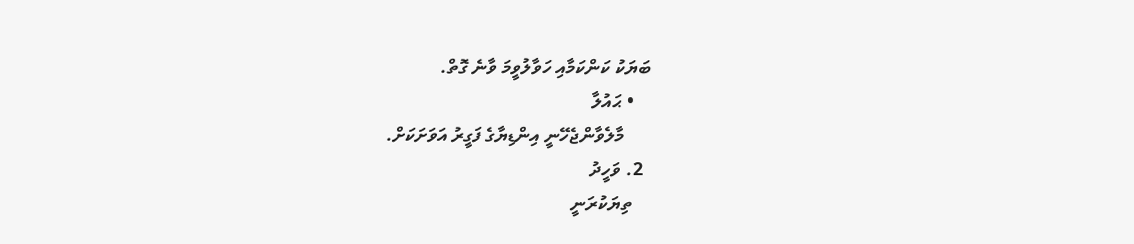ބަޔަކު ކަންކަމާއި ހަވާލުވީމަ ވާނެ ގޮތް.
    • ޙައުލާ
      މާލެވާންޖެހޭނީ އިންޑިޔާގެ ފަގީރު އަވަށަކަށް.
  2. ވަހީދު
    ތިޔަކުރަނީ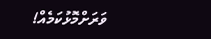ވަރަށްމޮޅުކަމެއް!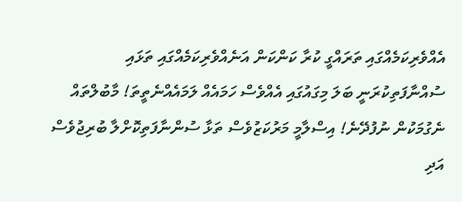އެއްވެރިކަމެއްގައި ތަރައްގީ ކުރާ ކަންކަން އަނެއްވެރިކަމެއްގައި ތަޅައި ސުއްނާފަތިކުރަނީ ބަލަ މިގައުގައި އެއްވެސް ހަމައެއް ލަމައެއްނެތީތަ! މާބުލްތައް ނެގުމަކުން ނުފުދޭނެ! އިސްލާމީ މަރުކަޒުވެސް ތަޅާ ސުންނާފަތިކޮށްލާ ބުރިޖުވެސް އަދި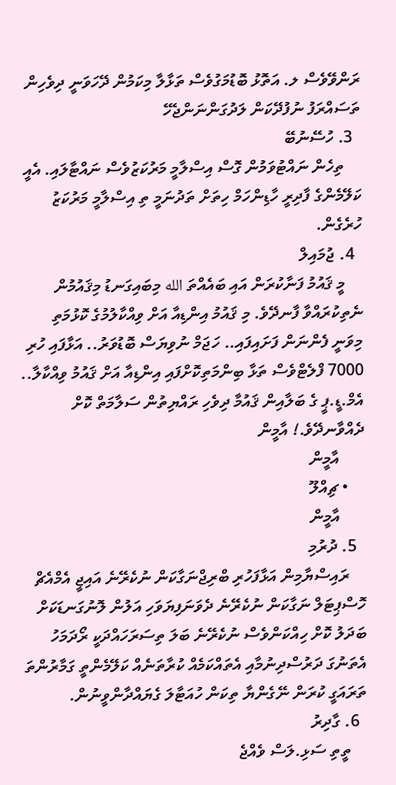ރަންވޭވެސް ލ. އަތޮޅު ބޮޑުމަގުވެސް ތަޅާލާ މިކަމުން ދޭހަވަނީ ދިވެހިން ތަސައްރަފު ނުފުދޭކަން ލަދުގަންނަންޖެހޭ
  3. ހުސޭނުބޭ
    ތިހެން ނައްޓުވަމުން ގޮސް އިސްލާމީ މަރުކަޒުވެސް ނައްޓާލައި. އެއީ ކަލޭމެންގެ ފާދިރީ ހާޑިންހަމް ހިތަށް ތަދުނަމީ ތި އިސްލާމީ މަރުކަޒު ހުރެގެން.
  4. ޖުމައިލް
    މީ ޤައުމު ފަނާކުރަން އައި ބައެއްތަ الله މިބައިގަނޑު މިޤައުމުން ނެތިކުރައްވާ ފާނދޭވެ. މި ޤައުމު އިންޑިއާ އަށް ވިއްކާލުމުގެ ކޮޅުމަތި މިވަނީ ފެންނަން ފަށައިފައި.. ހަޖަމް ނުވިޔަސް ބޮޑުވަރު.. އަޅާފައި ހުރި 7000 ފްލެޓްވެސް ތަޅާ ބިންމަތިކޮށްފައި އިންޑިއާ އަށް ޤައުމު ވިއްކާލާ.. އެމް.ޑީ.ޕީ ގެ ބަލާއިން ޤައުމާ ދިވެހި ރައްޔިތުން ސަލާމަތް ކޮށް ދެއްވާނދޭވެ.! އާމީން
      އާމީން
    • ޗިއްލޫ
      އާމީން
  5. ދުރުމި
    ރައިސްޔާމިން އަޅާފަހުރި ބްރިޖްނަގާކަން ނުކެރޭނެ އައިޖީ އެމްއެޗް ހޮސްޕިޓަލް ނަގާކަން ނުކެރޭނެ ދެވަނަފިޔަވަހި އަލުން ލޮނުގަނޑަކަށް ބަދަލު ކޮށް ހިއްކަންވެސް ނުކެރޭނެ ބަލަ ތިސަރަހައްދަކީ ރޯދަމަހު އެތަނުގަ ދަރުސްދިނުމާއި އެތައްކަމެއް ކުރާތަނެއް ކަލޭމެންތީ ގަމާރުންތަ ތަރައަގީ ކުރަން ނޭގެންޔާ ތިކަން ހުއަޓާލަ ގެޔައްދާންވީނުން.
  6. ގާދިރު
    ތީތި ސަޅި.ލަސް ވެއްޖެ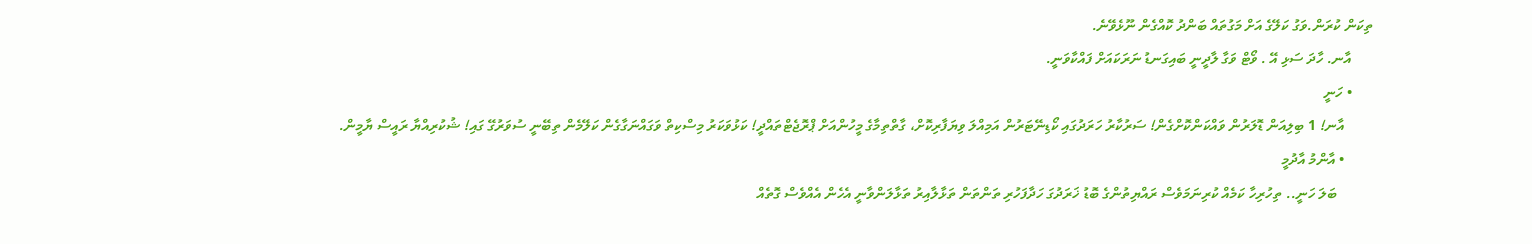ތިކަން ކުރަން.ވަގު ކަލޭގެ އަށް މަގުތައް ބަންދު ކޮއްގެން ނޫޅެވޭނެ.
      އާނ. ހާދަ ސަޅި އޭ . ވޯޓް ވަގާ ލާދީނީ ބައިގަނޑު ނަރަކައަށް ފައްކާވަނީ.
      • ހަނީ
        އާނ! 1 ބިލިއަން ޑޮލަރުން ވައްކަންކޮށްގެން! ސަރުކާރު ހަރަދުގައި ކޯޑިނޭޓަރުން އަމިއްލަ ވިޔަފާރިކޮށް، ގާތްތިމާގެ މީހުންއަށް ޕްރޮޖެޓްތައްދީ! ކަޅުވަކަރު މިސްކިތް ވަގައްނަގާގެން ކަލޭމެން ތިބޭނީ ސުވަރުގޭ ގައި! ޝުކުރިއްޔާ ރައީސް ޔާމީން.
        • އާންމު އާދުމީ
          ބަލަ ހަނީ.. ތިހުރިހާ ކަމެއް ކުރިނަމަވެސް ރައްޔިތުންގެ ބޮޑު ޚަރަދުގަ ހަދާފަހުރި ތަންތަން ތަޅާލާއިރު ތަޅާލަންވާނީ އެހެން އެއްވެސް ގޮތެއް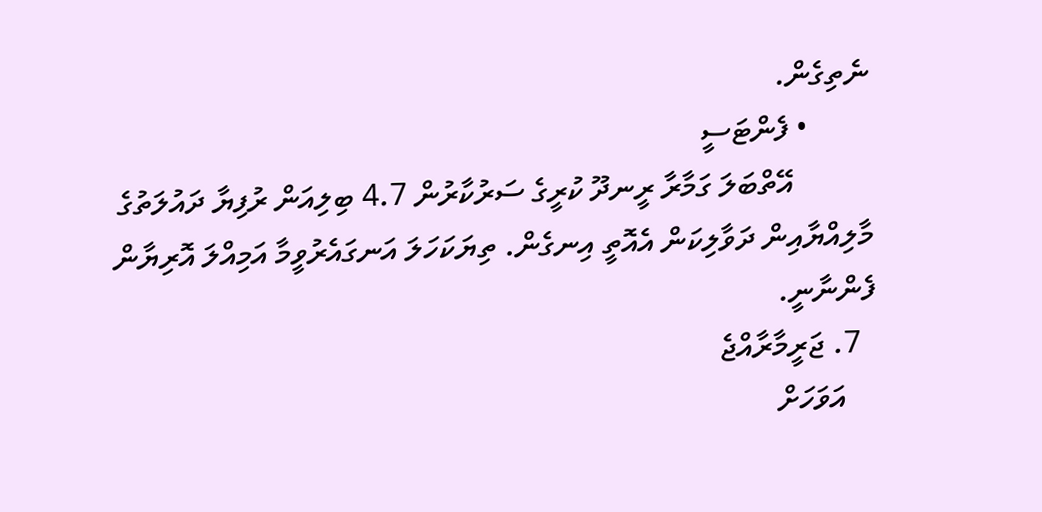ނެތިގެން.
        • ފެންޓަސީ
          އޭތްބަލަ ގަމާރާ ރީނދޫ ކުރީގެ ސަރުކާރުން 4.7 ބިލިއަން ރުފިޔާ ދައުލަތުގެ މާލިއްޔާއިން ދަވާލިކަން އެއޮތީ އިނގެން. ތިޔަކަހަލަ އަނގައެރުވީމާ އަމިއްލަ އޮރިޔާން ފެންނާނީ.
  7. ޖަރީމާރާއްޖެ
    އަވަހަށް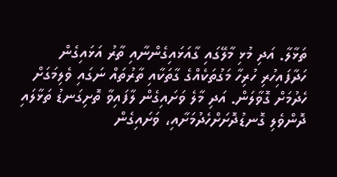ތަޅާލާ. އަދި މުޅި މާލޭގައި ގާއަޅައިގެންނާއި ތާރު އަޅައިގެން ހަދާފައިހުރި ހުރިހާ މަގުތަކެއްގެ ގާތަކާއި ތާރުތައް ނަގައި ވެލިމަގަށް ހެދުމަށް ގޮވާލަން. އަދި މާލެ ވަށައިގެން ލާފައިވާ ތޮށިގަނޑު ތަޅާލައި ދޮންވެލި ގޮނޑުދޮށަށްހެދުމަށާއި، ވަށައިގެން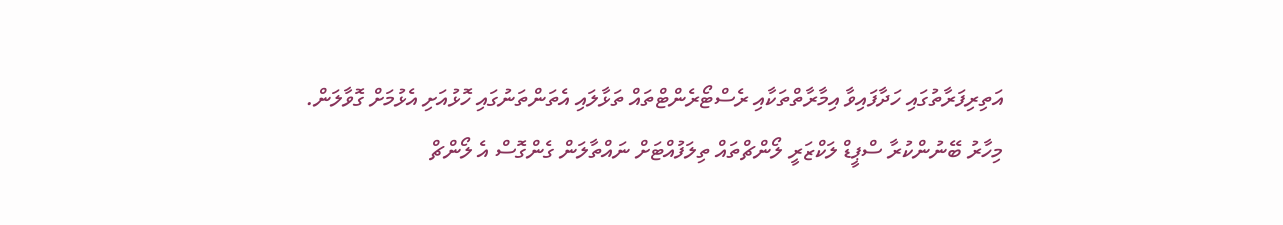އަތިރިފަރާތުގައި ހަދާފައިވާ އިމާރާތްތަކާއި ރެސްޓޯރެންޓްތައް ތަޅާލައި އެތަންތަނުގައި ހޮޅުއަށި އެޅުމަށް ގޮވާލަން. މިހާރު ބޭނުންކުރާ ސްޕީޑް ލަކްޒަރީ ލޯންޗްތައް ތިލަފުއްޓަށް ނައްތާލަން ގެންގޮސް އެ ލޯންޗް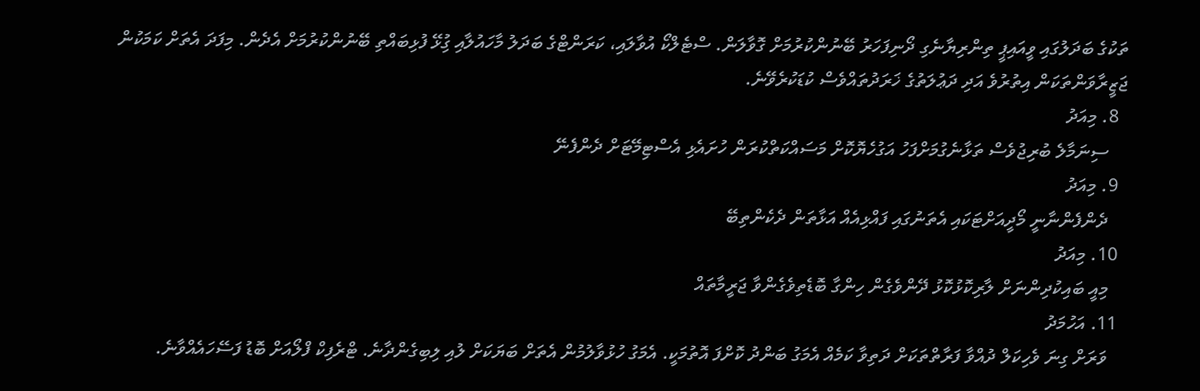ތަކުގެ ބަދަލުގައި ވީއައިޕީ ތިންރިޔާނެގި ދޯނިފަހަރު ބޭނުންކުރުމަށް ގޮވާލަން. ސްޓެލްކޯ އުވާލައި، ކަރަންޓްގެ ބަދަލު މާހައުލާއި ގުިޅޭ ފުޅިބައްތި ބޭނުންކުރުމަށް އެދެން. މިފަދަ އެތަށް ކަމަކުން ޖަޒީރާވަންތަކަން އިތުރުވެ އަދި ދަޢުލަތުގެ ޚަރަދުތައްވެސް ކުޑަކުރެވޭނެ.
  8. މިއަދު
    ސިނަމާލެ ބުރިޖުވެސް ތަޅާނެގުމަށްފަހު އަގުހެޔޮކޮށް މަސައްކަތްކުރަން ހުށައެޅި އެސްޓިމޭޓަށް ދެންފެނޭ
  9. މިއަދު
    ދެންފެންނާނީ މޯދީއަށްޓަކައި އެތަނުގައި ފައްޅިއެއް އަޅާތަން ދެކެންތިބޭ
  10. މިއަދު
    މިއީ ބައިކުދިންނަށް ލާރިކޮޅުކޮޅު ދޭންވެގެން ހިންގާ ބޮޑެތިވެގެންވާ ޖަރީމާތައް
  11. އަހުމަދު
    ވަރަށް ގިނަ ވެހިކަލް ދުއްވާ ފަރާތްތަކަށް ދަތިވާ ކަމެއް އެމަގު ބަންދު ކޮށްފަ އޮތުމަކީ. އެމަގު ހުޅުވާލުމުން އެތަށް ބަޔަކަށް ލުއި ލިބިގެންދާނެ. ޓްރެފިކް ފްލޯއަށް ބޮޑު ފަސޭހައެއްވާނެ.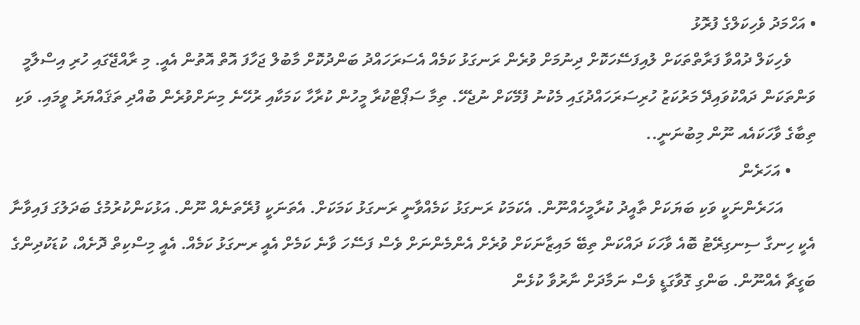• އަހްމަދު ވެހިކަލްގެ ފުރޮޅު
      ވެހިކަލް ދުއްވާ ފަރާތްތަކަށް ލުއިފަސޭހަކޮށް ދިނުމަށް ވުރެން ރަނގަޅު ކަމެއް އެސަރަހައްދު ބަންދުކޮށް މާބުލް ޖަހާފަ އޮތް އޮތުން އެއީ. މި ރާއްޖޭގައި ހުރި އިސްލާމީ ވަންތަކަން ދައްކުވައިދޭ މަރުކަޒު ހުރިސަރަހައްދުގައި މެކުނު ފުމޭކަށް ނުޖެހޭ. ތިމާ ސަޕޯޓްކުރާ މީހުން ކުރާހާ ކަމަކާއި ރުހޭނެ މިނަށްވުރެން ބުއްދި ތަޤައްޔަރު ވީމައި. ވަކި ތިބާގެ ވާހަކައެއ ނޫން މިބުނަނީ..
      • އަހަރެން
        އަހަރެންނަކީ ވަކި ބަޔަކަށް ތާއީދު ކުރާމީހެއްނޫން. އެކަމަކު ރަނގަޅު ކަމެއްވާނީ ރަނގަޅު ކަމަކަށް. އެތަނަކީ ފުރޭތަނެއް ނޫން. އަޅުކަންކުރުމުގެ ބަދަލުގަ ފައިވާނާ އެކީ ހިނގާ ސިނގިރޭޓު ބޮއެ ވާހަކަ ދައްކަން ތިބޭ މައިޒާނަކަށް ވުރެށް އެންމެންނަށް ވެސް ފަސޭހަ ވާނެ ކަމެށް އެއީ ރނގަޅު ކަމެއް. އެއީ މިސްކިތް ދޮށެއް، ކުޑަކުދިންގެ ބަގީޗާ އެއްނޫން. ބަންގި ގޮވާގަޑީ ވެސް ނަމާދަށް ނާރުވާ ކުޅެން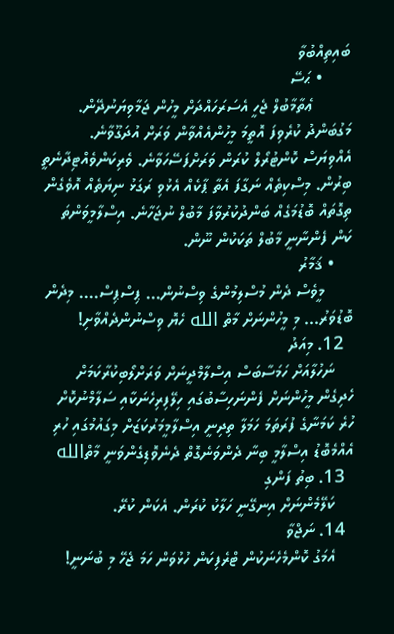ބައިތިއްބުވާ
      • ޙަސޭ
        ޢެތާމާބުލް ޖެހީ އެސަރަހައްދަށް މީހުން ޖަމާވިޔަނުދޭން. މަގުބަންދު ކުރެވިފަ އޮތީމަ މީހުންއެއްވާން ވަރަށް އުދަގޫވާނެ. އެއްވިޔަސް ކޮންޓުރޯލް ކުރަން ވަރަށްފަސޭހަވާނެ. ވެރިކަންވެއްޓިދާނެތީ ބިރުން. މިސްކިތެއް ނަގާފަ އެތާ ޕާކެއް އެޅުވި ރަގަޅު ނިޔަތެއް އޮވެގެން ތިގޮތައް ބޮޑުމަގެއް ބަންދުކުރުވާފަ މާބުލް ނުޖަހާނެ. އިސްލާމީވަންތަ ކަން ފެންނާނީ މާބުލް ތަކަކުން ނޫން.
    • ޤަމާރު
      މީވެސް ދެން މުސްލިމުންގެ ވިސްނުން... ޕިސްޕިސް.... މިދެން ބޮޑުވަރު... މި މީހުންނަށް މާތް الله ހެޔޮ ވިސްނުންދެއްވާށި!
  12. މިއަދު
    ނަހުލާއަށް ހަމަސާބަސް އިސްލާމްދީނަށް ވަރަށްލޯބިކުރާކަމަށް ހެދިގެން މީހުންނަށް ފެންނަހިސާބުގައި ހިލޭފިރިހެނަކާއި ސަލާމްނުކޮށް ހުރެ ކަމަނާގެ ފުރަތަމަ ހަމަލާ ތިދިނީ އިސްލާމީމަރުކަޒަށް މިގައުމުގައި ހުރި އެއްމެބޮޑު އިސްލާމީ ބިނާ ދެންވަނެގޮތް ދެނެވޮޑިގެންވަނީ މާތްالله
  13. ބިތު ފަންގި
    ކަލޭމެންނަށް އިނގޭނީ ހަލާކު ކުރަން. އެކަން ކުރޭ.
  14. ނަޖްވާ
    އެމަގު ކޮންމެހެނަކުން ޓްރެފިކަން ހުޅުވަން ހަމަ ޖެހޭ މި ބުނަނީ!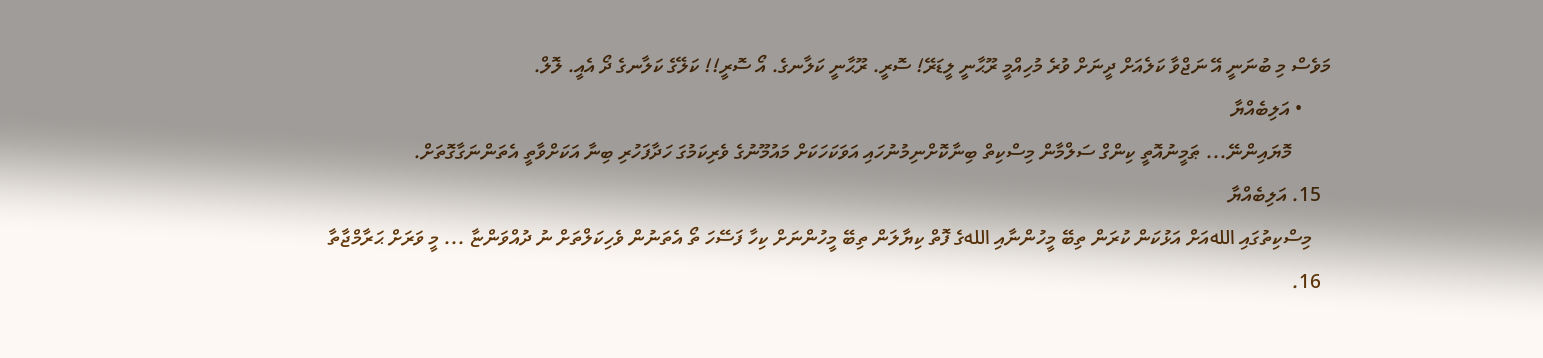މަވެސް މި ބުނަނީ އޭ ނަޖްވާ ކަލެއަށް ދީނަށް ވުރެ މުހިއްމީ ރޫޙާނީ ލީޑަރޭ! ސޮރީ. ރޫޙާނީ ކަލާނގެ. އޯ ސޮރީ!! ކަލޭގެ ކަލާނގެ ދޯ އެއީ. ލޮލް.
      • އަލިބެއްޔާ
        މޮޔައިންނޭ... ޠަމީނުއޮތީ ކިންގް ސަލްމާން މިސްކިތް ބިނާކޮށްނިމުނުހައި އަވަކަހަކަށް މައުމޫނުގެ ވެރިކަމުގަ ހަދާފަހުރި ބިނާ އަކަށްވާތީ އެތަންނަގާގޮތަށް.
  15. އަލިބެއްޔާ
    މިސްކިތުގައި اللهއަށް އަޅުކަން ކުރަން ތިބޭ މީހުންނާއި اللهގެ ފޮތް ކިޔާލަން ތިބޭ މީހުންނަށް ކިހާ ފަސޭހަ ތޯ އެތަނުން ވެހިކަލްތަށް ނު ދުއްވަންޏާ ... މީ ވަރަށް ޙަރާމްޖާތާ
  16.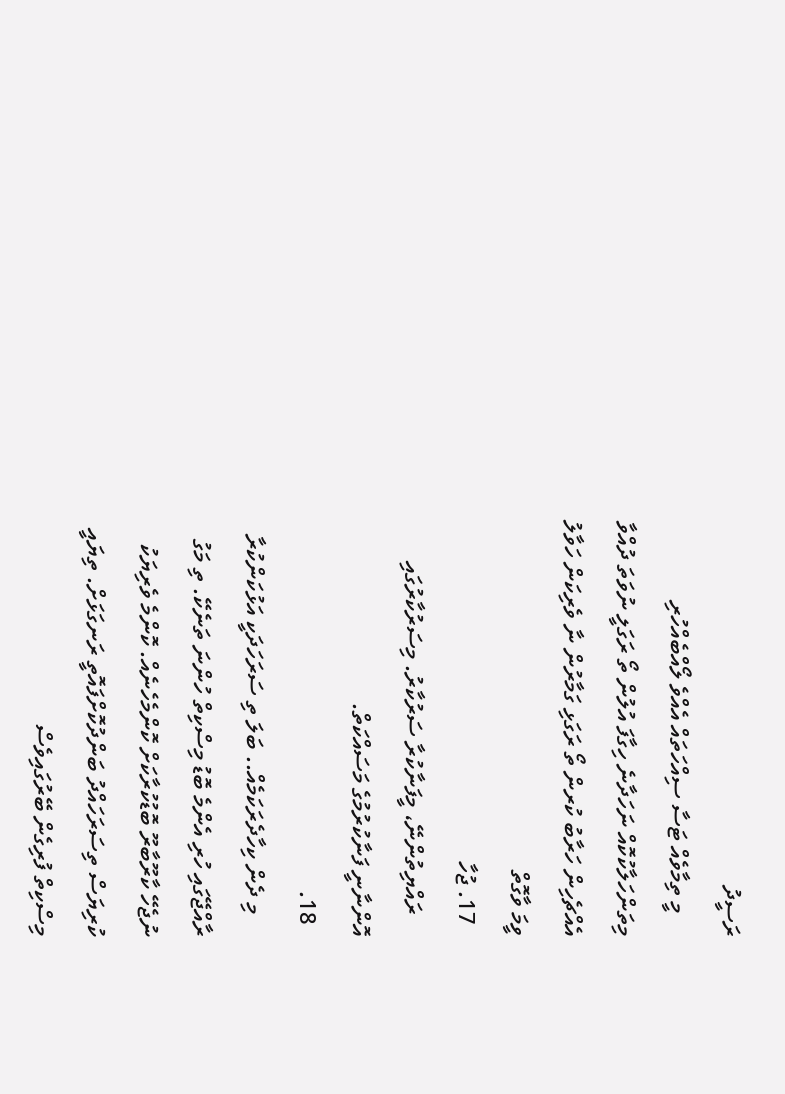ރަސީދު
    މީ ތިމާވެއް ޓަސާ ސިއްހަތައް އެއްވެ ލޯއްބެއްހުރި މިތަންހަލާކުކޮއް ނަހަދާނެ ހިގާފަ އުލުން ތޯ ރަގަލީ ނުވަތަ ދުއްވާ އެއްޗެހިން ހަރާބު ކުރން ތޯ ރަގަޅި ގަމާރުން ނާ ވެރިކަން ހަވާލު ވީމަ ވާގޮތް
  17. ޖުހާ
    ރައްޔިތުންނޭ، މީފަނާކުރާ ސަރުކާރު. މިސަރުކާރުގައި އޮންނާނީ ފަނާކުރުމުގެ މަސައްކަތް.
  18.
    މި ދެން ކިހާދެރަކަމެއް.. ބަލަ ތި ސަރަހަދަކީ އަޅުކަންކުރާ ރާއްޖޭގައި ހުރި އެންމެ ބޮޑު މިސްކިތް ހުންނަ ތަނެކޭ. ތި މަގު ނުޖެހޭ ކާރޫބާރޫ ބޮޑުކުރާކަށް ކޮންމެހެނެއް. ކޮންމެ ވެރިޔަކު ކުރިޔަސް ތިސަރަހައްދު ބަންދުކޮށްފައޮތީ ރަނގަޅަށް. ތިޔައީ މިސްކިތް ފުރިގެން ބޭރުގައިވެސް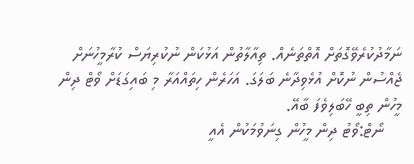ނަމާދުކުރެވޭގޮތަށް އޮތްތަނެއް. ތިއާލާތުން އަޅުކަން ނުކުރިޔަސް ކުރާމީހުނަށް ޖެއްސުން ނުކޮށް އުޅެވިދާނެ ބަލަގަ. އަހަރެން ހިތައްއަރާ މި ބައިގަޑަށް ވޯޓް ދިން މީހުން ތިބީ ހޭބަލިވެފަ ބާއޭ.
    ނޯޓް:ވޯޓު ދިން މީހުން ގިނަވުމަކުން އެއީ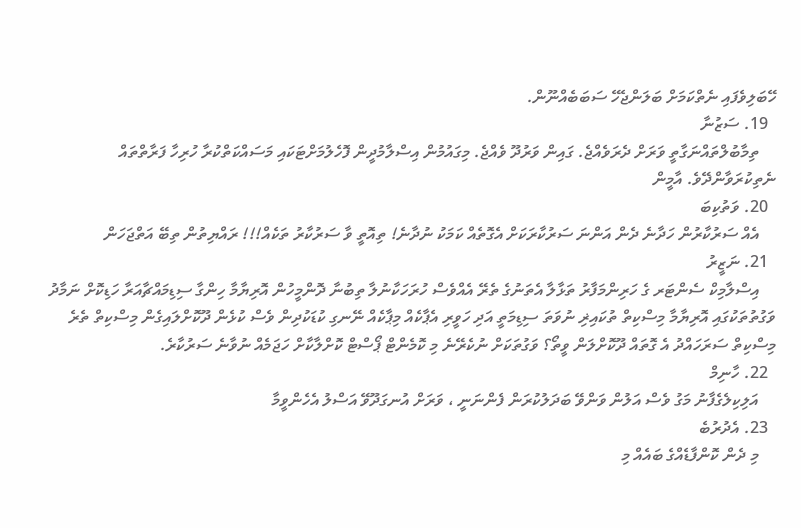ހޭބަލިވެފައި ނެތްކަމަށް ބަލަންޖެހޭ ސަބަބެއްނޫން.
  19. ސަޒުނާ
    ތިމާބުލްތައްނަގާތީ ވަރަށް ދެރަވެއްޖެ. ގައިން ވަރުދޫ ވެއްޖެ. މިގައުމުން އިސްލާމުދީން ފޮހެލުމަށްޓަކައި މަސައްކަތްކުރާ ހުރިހާ ފަރާތްތައް ނެތިކުރަވާންދޭވެ. އާމީން
  20. ވަތުކިބަ
    އެއް ސަރުކާރުން ހަދާނެ ދެން އަންނަ ސަރުކާރަކަށް އެގޮތެއް ކަމަކު ނުދާނެ! ތިއޮތީ ވާ ސަރުކާރު ތަކެއް!!! ރައްޔިތުން ތިބޭ އަތްޖަހަން
  21. ނަޒީރު
    އިސްލާމިކް ސެންޓަރ ގެ ހަރިންމަފާރު ތަޅާލާ އެތަނުގެ ތެރޭ އެއްވެސް ހުރަހަކާނުލާ ތިބުނާ ދޮންމީހުން އޮރިޔާމާ ހިންގާ ސިޑިމައްޗާއަރާ ހަޑިކޮށް ނަމާދު ވަގުތުތަކުގައި އޮރިޔާމާ މިސްކިތް ތުކައިޜި ނުވަތަ ސިޑިމަތީ އަދި ހަވީރި އެޕާކެއް މިޕާކެއް ނޭނގި ކުޑަކުދިން ވެސް ކުޅެން ދޫކޮށްލައިގެން މިސްކިތް ތެރެ މިސްކިތް ސަރަހައްދު އެ ގޮތައް ދޫކޮށްލަން ވީތޯ؟ ވަގުތަކަށް ނުކެރޭނެ މި ކޮމެންޓް ޕޯސްޓް ކޮށްލާކާށް ހަޖަމެއް ނުވާނެ ސަރުކާރެ.
  22. ހާނިމް
    އަލިކިލެގެފާނު މަގު ވެސް އަލުން ވަންވޭ ބަދަލުކުރަން ފެންނަނީ ، ވަރަށް އުނގަދޫވޭ އަސްލު އެހެންވީމާ
  23. އެދުރުބެ
    މި ދެން ކޮންފާޑެއްގެ ބައެއް މި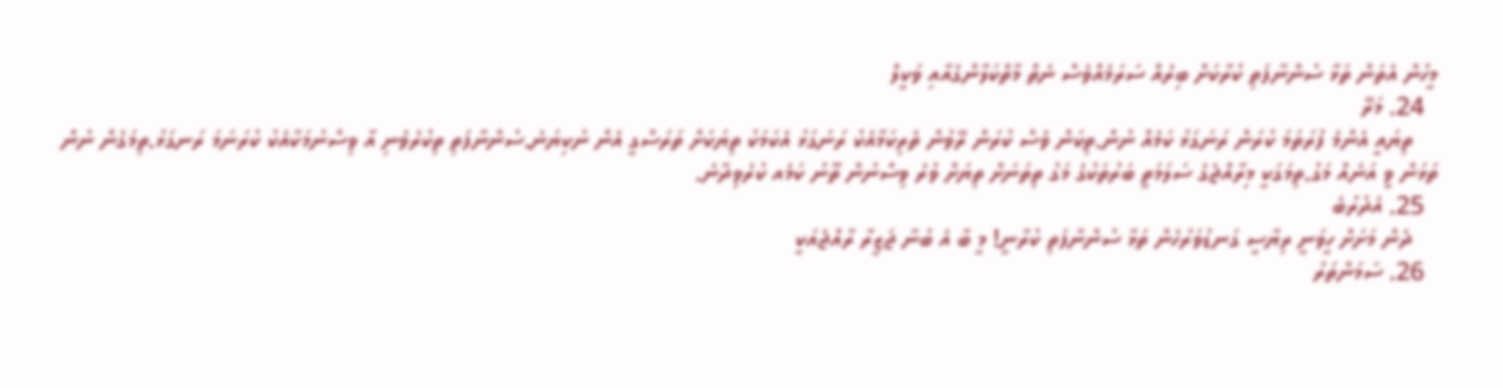މީހުން އެތަން ތަޅާ ސުންނާފަތި ކުރާކަށް ބިރެއް ސަރަމެއްވެސް ނެތް މާތްކަލާންގެއާއި ވަކީލް
  24. މަރޭ
    ތިޔައީ އެންމެ ފުރަތަމަ ކުރަން ރަނަގަޅު ކަމެއް ނުން.ތިކަން ވެސް ކުރަން ރޭވުން ތެރިކަމާއެކު ރަނަގަޅު އެކަމަކު ތިޔަކަށް ތަރަސްގީ އެން ނުކިޔަނެ.ސުންނާފަތި ތިކުރެވެނި އާ ވިސްނުމަކާއެކު ކުރަނަމަ ރަނގަޅު.ތިމަގެން ނުން ތަޅަން ވީ އަނެއް މަގު.ތިމަގަކީ މިރާއްޖެގެ ސަލަމަތީ ބަރުތަކުގެ މަގު ތިތަނަށް ތިޔަށް ވުރެ ވިސްނުން ތޫނު ކަމެއ ކުރެވިދާނެ.
  25. އެދުރުބެ
    ދެން މަށަށް ހީވަނީ ރިޔާސީ ގަނޑުވަރުހެން ތަޅާ ސުންނާފަތި ކުރާނީ! މީ ބާ އެ ބުނާ ޖަޒީރާ ރާއްޖެއަކީ
  26. ސަމަންތަރު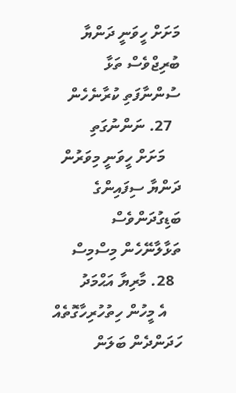މަށަށް ހީވަނީ ދަންޔާ ބުރިޖްވެސް ތަޅާ ސުންނާފަތި ކުރާނެހެން
  27. ނަންނުގަތި
    މަށަށް ހީވަނީ މިވަރުން ދަންޔާ ސިފައިންގެ ބަޑިގުދަންވެސް ތަޅާލާނޭހެން މިސްމިސް
  28. މާރިޔާ އަޙްމަދު
    އެ މީހުން ހިތުހުރިހާގޮތެއް ހަދަންދެން ބަލަން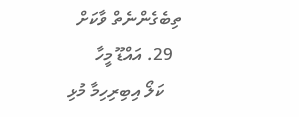ތިބެގެންނެތް ވާކަށް
  29. އައްޑޫ މީހާ
    ކަލޯ އިބިރިހިމާ މުޅި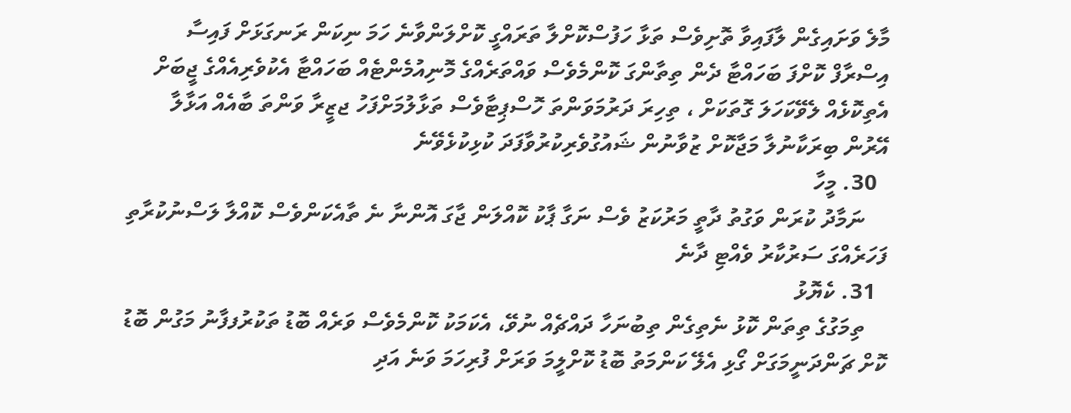މާލެ ވަށައިގެން ލާފައިވާ ތޮށިވެސް ތަޅާ ހަފުސްކޮށްލާ ތަރައްގީ ކޮށްލަންވާނެ ހަމަ ނިކަން ރަނގަޅަށް ފައިސާ އިސްރާފް ކޮށްފަ ބަހައްޓާ ދެން ތިތާންގަ ކޮންމެވެސް ވައްތަރެއްގެ މޮނިއުމެންޓެއް ބަހައްޓާ އެކުވެރިއެއްގެ ޖީބަށް އެތިކޮޅެއް ލެވޭކަހަލަ ގޮތަކަށް ، ތިހިރަ ދަރުމަވަންތަ ހޮސްޕިޓާވެސް ތަޅާލުމަށްފަހު ޖޒީރާ ވަންތަ ބާއެއް އަޅާލާ އޭރުން ބިރަކާނުލާ މަޖާކޮށް ޒުވާނުން ޝައުގުވެރިކުރުވާފަދަ ކުޅިކުޅެވޭނެ
  30. މީހާ
    ނަމާދު ކުރަން ވަގުތު ދާތީ މަރުކަޒު ވެސް ނަގާ ޕާކު ކޮއްލަން ޖާގަ އޮންނާ ނެ ތާއެކަންވެސް ކޮއްލާ ލަސްނުކުރާތި ފަހަރެއްގަ ސަރުކާރު ވެއްޓި ދާނެ
  31. ކެޔޮޅު
    ތިމަގުގެ ތިތަން ކޮޅު ނެތިގެން ތިބުނަހާ ދައްޗެއް ނުވޭ، އެކަމަކު ކޮންމެވެސް ވަރެއް ބޮޑު ތަކުރުފފާނު މަގުން ބޮޑު ކޮށް ޗަންދަނީމަގަށް ގޯޅި އެލޭ ކަންމަތު ބޮޑު ކޮށްލީމަ ވަރަށް ފުރިހަމަ ވަނެ އަދި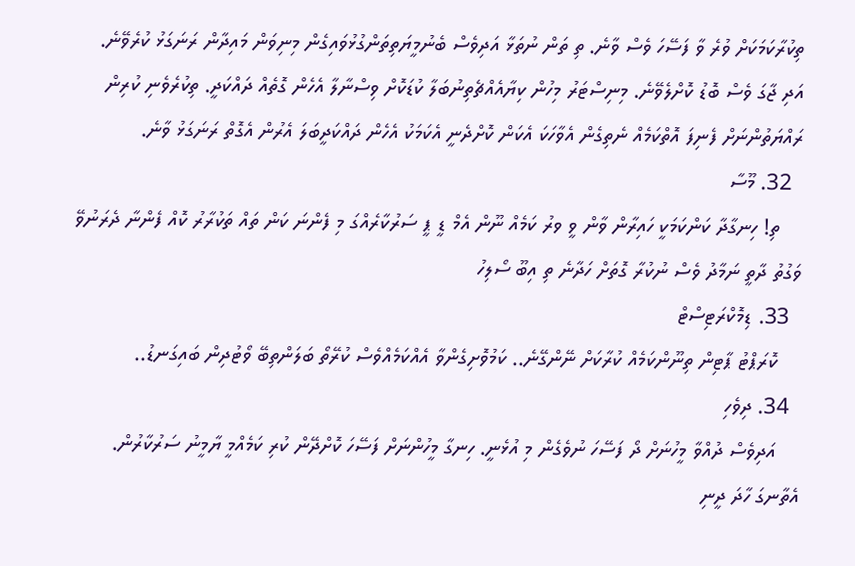ތިކުރާކަމަކަށް ވުރެ ވާ ފަސޭހަ ވެސް ވާނެ. ތި ތަން ނުތަޅާ އަދިވެސް ބެނުމީޔަތިތަންގުޅުވައިގެން މިނިވަން މައިދާން ރަނަގަޅު ކުރެވޭނެ. އަދި ޖާގަ ވެސް ބޮޑު ކޮށްލެވޭނެ. މިނިސްޓަރު މިހުން ކިޔާއެއްޗެތިނުބަލާ ކުޑަކޮށް ވިސްނާލާ އެހެން ގޮތެއް ދައްކަދީ. ތިކުރެވެނި ކުރިން ރައްޔަތުންނަށް ފެނިފަ އޮތްކަމެއް ނެތިގެން އެވާހަކަ އެކަން ކޮށްދެނީ އެކަމަކު އެހެން ދައްކަދީބަލަ އެރުން އެގޮތް ރަނަގަޅު ވާނެ.
  32. މޫސާ
    ތި! ހިނގާދާ ކަންކަމަކީ ހައިރާން ވާން ވީ ވރު ކަމެއް ނޫން އެމް ޑީ ޕީ ސަރުކާރެއްގަ މި ފެންނަ ކަން ތައް ތަކުރާރު ކޮއް ފެންނާ ދެރަނުވޭ ވަގުތު ދާތީ ނަމާދު ވެސް ނުކުރާ ގޮތަށް ހަދާނެ ތި އިބޫ ސޯލިހު
  33. ޑިމޮކްރަޓިސްޓް
    ކޮރަޕްޓު ޕާޓިން ތިނޫންކަމެއް ކުރާކަށް ނޭންގޭނެ.. ކަމުވޮށިގެންވާ އެއްކަމެއްވެސް ކުރޭތޯ ބަލަންތިބޭ ވޯޓުދިން ބައިގަނޑު..
  34. ދިވެހި
    އަދިވެސް ދުއްވާ މީހުނަށް ދޯ ފަސޭހަ ނުވެގެން މި އުޅެނީ. ހިނގާ މީހުންނަށް ފަސޭހަ ކޮށްދޭން ކުރި ކަމެއްމީ ޔާމީނު ސަރުކާރުން. އެތާނގަ ހާދަ ދީނި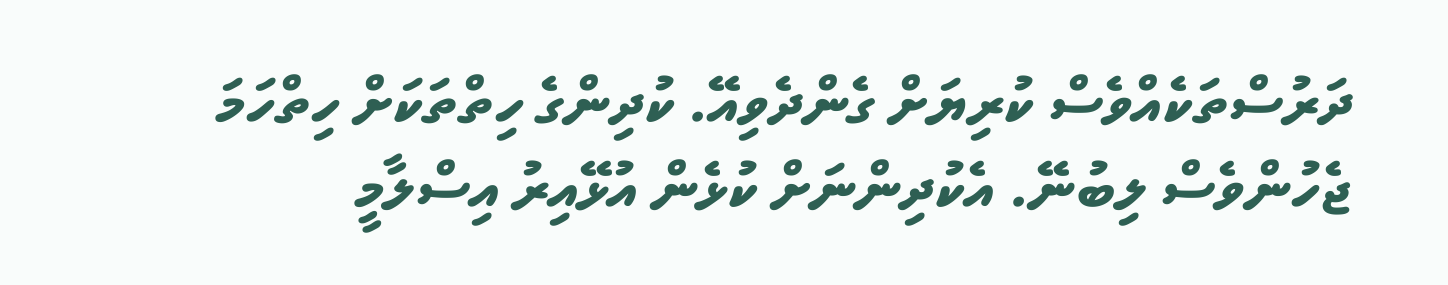ދަރުސްތަކެއްވެސް ކުރިޔަށް ގެންދެވިއޭ. ކުދިންގެ ހިތްތަކަށް ހިތްހަމަ ޖެހުންވެސް ލިބުނޭ. އެކުދިންނަށް ކުޅެން އުޅޭއިރު އިސްލާމީ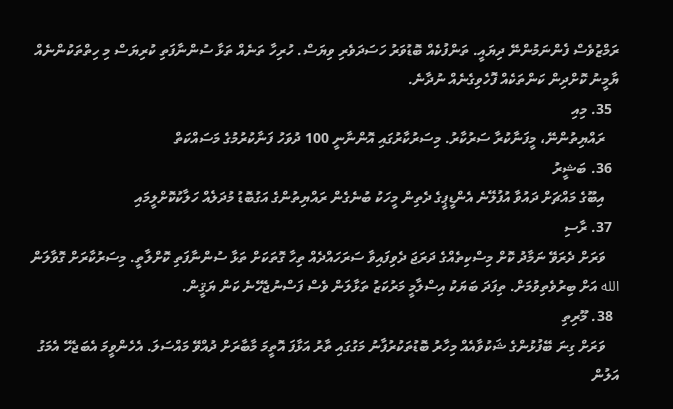ރަމްޒުވެސް ފެންނަމުންނޭ ދިޔައީ. ތަންފުކެއް ބޮޑުވަރު ހަސަދަވެރި ވިޔަސް. ހުރިހާ ތަނެއް ތަޅާ ސުންނާފަތި ކުރިޔަސް މި ހިތްތަކުންނެއް ޔާމީނު ކޮށްދިން ކަންތަކެއް ފޮހެވިގެނެއް ނުދާނެ.
  35. މިއި
    ރައްޔިތުންނޭ، މީފަނާކުރާ ސަރުކާރު. މިސަރުކާރުގައި އޮންނާނީ 100 ދުވަހު ފަނާކުރުމުގެ މަސައްކަތް
  36. ބަޝީރު
    އިބޫގެ މައްޗަށް ދައުވާ އުފުލޭނެ އެންޑީޕީގެ ދެތިން މީހަކު ބުނެގެން ރައްޔިތުންގެ އަގުބޮޑު މުދަލެއް ހަލާކުކޮށްލީމައި
  37. ރާސި
    ވަރަށް ދެރަވޭ ނަމާދު ކޮށް މިސްކިތެއްގެ ދަރަޖަ ދެވިފައިވާ ސަރަހައްދެއް ތިހާ ގޮތަކަށް ތަޅާ ސުންނާފަތި ކޮށްލާތީ. މިސަރުކާރަށް ގޮވާލަން الله އަށް ބިރުވެތިވުމަށް. ތިފަދަ ބަޔަކު އިސްލާމީ މަރުކަޒު ތަޅާލަން ވެސް ފަސްނުޖެހޭނެ ކަން ޔަޤީން.
  38. މޫރިތި
    ވަރަށް ގިނަ ބޭފުޅުންގެ ޝަކުވާއެއް މިހާރު ބޮޑުތަކުރުފާނު މަގުގައި ތާރު އަޅާފަ އޮތީމަ މާބާރަށް ދުއްވޭ މައްސަލަ. އެހެންވީމަ އެބަޖެހޭ އެމަގު އަލުން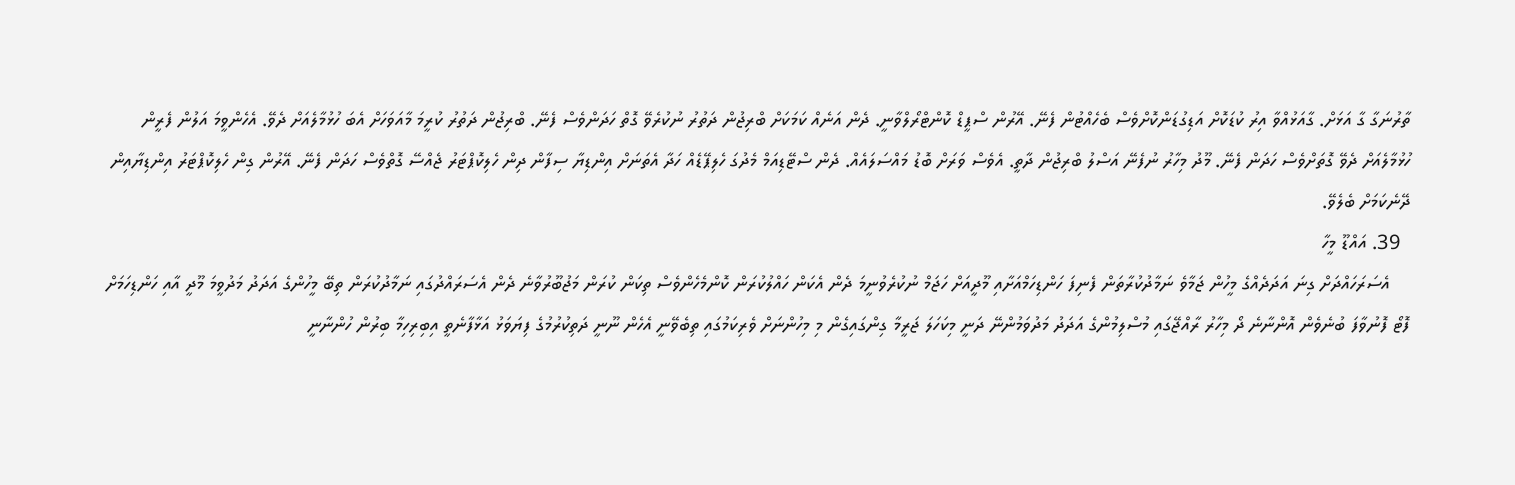ތާރުނަގާ ގާ އަޅަށް. ގާއަޅުއްވާ އިރު ކުޑަކޮށް އަޑިގުޑަންކޮށްވެސް ބެހެއްޓުން ފެނޭ. އޭރުން ސްޕީޑް ކޮންޓްރޯލްވާނީ. ދެން އަނެއް ކަމަކަށް ބްރިޖުން ދަތުރު ނުކުރެވޭ ގޮތް ހަދަންވެސް ފެނޭ. ބްރިޖުން ދަތުރު ކުރީމަ މާއަވަހަށް އެބަ ހުޅުމާލެއަށް ދެވޭ. އެހެންވީމަ އަލުން ފެރީން ހުޅުމާލެއަށް ދެވޭ ގޮތަށްވެސް ހަދަން ފެނޭ. މޫދު މިހާރު ނުފެނޭ އަސްލު ބްރިޖުން ދާތީ. އެވެސް ވަރަށް ބޮޑު މައްސަލައެއް. ދެން ސްޓޭޑިއަމް މެދުގަ ހެލިޕޭޑެއް ހަދާ އެތަނަށް އިންޑިޔާ ސިފާން ދިން ހެލިކޮޕްޓަރު ޖެއްސޭ ގޮތްވެސް ހަދަން ފެނޭ. އޭރުން ގިން ހެލިކޮޕްޓަރު އިންޑިޔާއިން ދޭނެކަމަށް ބެލެވޭ.
  39. އައްޑޫ މީހާ
    އެސަރަހައްދަށް ގިނަ އަދަދެއްގެ މީހުން ޖަމާވެ ނަމާދުކުރާތަން ފެނިފަ ހަންޑިހަމްއަށާއި މޫދީއަށް ހަޖަމް ނުކުރެވުނީމަ ދެން އެކަން ހައްލުކުރަން ކޮންމެހެންވެސް ތިކަން ކުރަން މަޖުބޫރުވާނެ ދެން އެސަރައްދުގައި ނަމާދުކުރަން ތިބޭ މީހުންގެ އަދަދު މަދުވީމަ މޫދީ އާއި ހަންޑިހަމަށް ފޮޓޯ ފޮނުވާފަ ބުނެވެން އޮންނާނެ ދޯ މިހާރު ރާއްޖޭގައި މުސްލިމުންގެ އަދަދު މަދުވަމުންނޭ ދަނީ މިކަހަލަ ޖަރީމާ ގިންގައިގެން މި މިހުންނަށް ވެރިކަމުގައި ތިބެވޭނީ އެހެން ނޫނީ ދަތިކުރުމުގެ ފިޔަވަޅު އަޅާފާނެތީ އިބިރިހިމާ ބިރުން ހުންނާނީ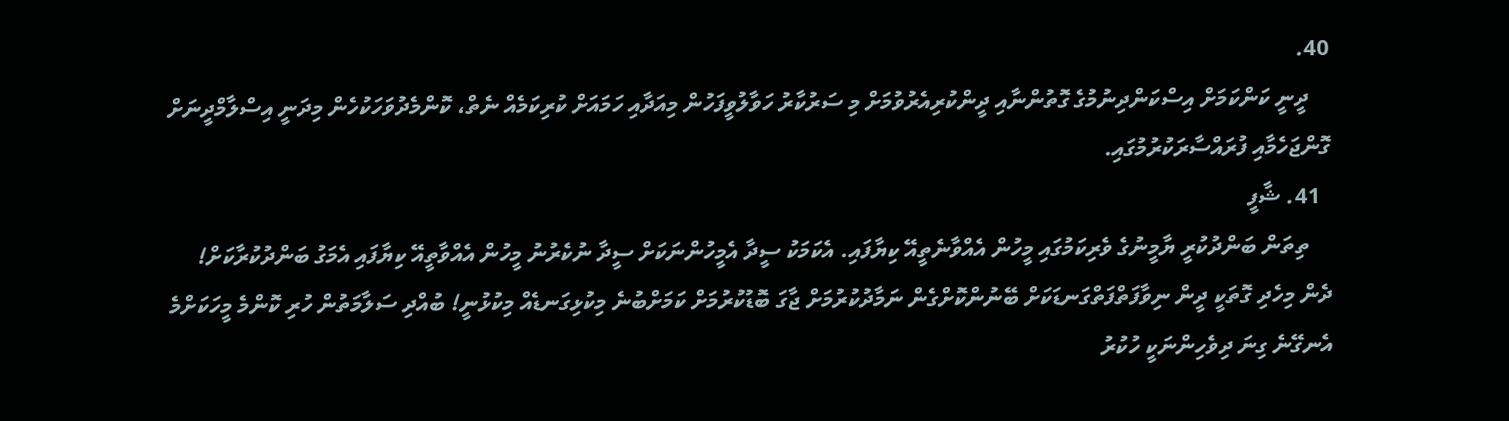40.
    ދީނީ ކަންކަމަށް އިސްކަންދިނުމުގެ ގޮތުންނާއި ދީންކުރިއެރުވުމަށް މި ސަރުކާރު ހަވާލުވީފަހުން މިއަދާއި ހަމައަށް ކުރިކަމެއް ނެތް، ކޮންމެދުވަހަކުހެން މިދަނީ އިސްލާމްދީނަށް ގޮންޖަހެމާއި ފުރައްސާރަކުރުމުގައި.
  41. ޝާފީ
    ތިތަން ބަންދުކުރީ ޔާމީނުގެ ވެރިކަމުގައި މީހުން އެއްވާނެތީއޭ ކިޔާފައި. އެކަމަކު ސީދާ އެމީހުންނަކަށް ސީދާ ނުކެރުނު މީހުން އެއްވާތީއޭ ކިޔާފައި އެމަގު ބަންދުކުރާކަށް! ދެން މިހެދި ގޮތަކީ ދީން ނިވާފަތްފަތްގަނޑަކަށް ބޭނުންކޮށްގެން ނަމާދުކުރުމަށް ޖާގަ ބޮޑުކުރުމަށް ކަމަށްބުނެ މިކުޅިގަނޑެއް މިކުޅުނީ! ބުއްދި ސަލާމަތުން ހުރި ކޮންމެ މީހަކަށްމެ އެނގޭނެ ގިނަ ދިވެހިންނަކީ ހުކުރު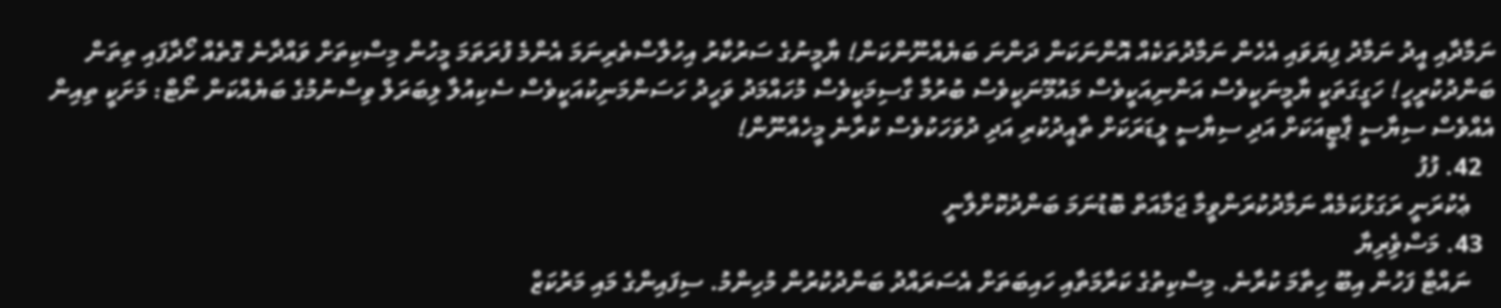ނަމާދާއި އީދު ނަމާދު ފިޔަވައި އެހެން ނަމާދުތަކެއް އޮންނަކަން ދަންނަ ބަޔެއްނޫންކަން! ޔާމީނުގެ ސަރުކާރު އިހުލާސްތެރިނަމަ އެންމެ ފުރަތަމަ މީހުން މިސްކިތަށް ވައްދާނެ ގޮތެއް ހޯދާފައި ތިތަން ބަންދުކުރީހީ! ހަގީގަތަކީ ޔާމީނަކީވެސް އަންނިއަކީވެސް މައުމޫނަކީވެސް ބުރުމާ ގާސިމަކީވެސް މުހައްމަދު ވަހީދު ހަސަންމަނިކުއަކީވެސް ސެކިއުލާ ލިބަރަލް ވިސްނުމުގެ ބަޔެއްކަން ނޯޓް: މަށަކީ ތިއިން އެއްވެސް ސިޔާސީ ޕާޓީއަކަށް އަދި ސިޔާސީ ލީޑަރަކަށް ތާއީދުކުރި އަދި ދުވަހަކުވެސް ކުރާނެ މީހެއްނޫން!
  42. ފުފު
    ޢެކުރަނީ ރަގަޅުކަމެއް ނަމާދުކުރަންވީމާ ޖަމާއަތް ބޮޑުނަމަ ބަންދުކޮށްލާނީ
  43. މަސްވެިރިޔާ
    ނައްޓާ ފަހުން އިބޫ ހިތާމަ ކުރާނެ. މިސްކިތުގެ ކަރާމަތާއި ހައިބަތަށް އެސަރައްދު ބަންދުކުރުން މުހިންމު. ސިފައިންގެ މައި މަރުކަޒް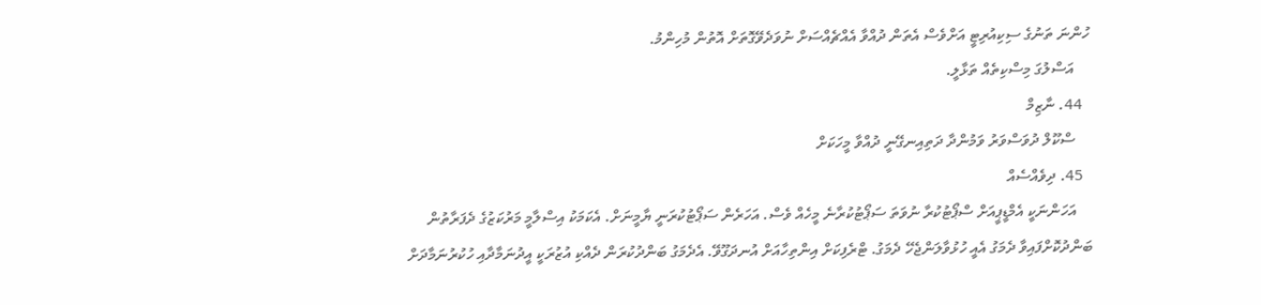ހުންނަ ތަނުގެ ސިކިއުރިޓީ އަށްވެސް އެތަން ދުއްވާ އެއްޗެއްސަށް ނުވަދެވޭގޮތަށް އޮތުން މުހިންމު.
    އަސްލުގަ މިސްކިތެއް ތަޅާލީ.
  44. ނާޒިމް
    ސްކޫލް ދުވަސްވަރު ވަމުންދާ ދަތިއިނގޭނީ ދުއްވާ މީހަކަށް
  45. ދިވެއްސެއް
    އަހަންނަކީ އެމްޑީޕީއަށް ސްޕޯޓުކުރާ ނުވަތަ ސަޕޯޓުކުރާނެ މީހެއް ވެސް. އަހަރެން ސަޕޯޓުކުރަނީ ޔާމީނަށް. އެކަމަކު އިސްލާމީ މަރުކަޒުގެ ދެފަރާތުން ބަންދުކޮށްފައިވާ ދެމަގު އެއީ ހުޅުވާލަންޖެހޭ ދެމަގު. ޓްރެފިކަށް އިންތިހާއަށް އުނދަގޫވޭ. އެދެމަގު ބަންދުކުރަން ދެއްކި އުޒުރަކީ އީދުނަމާދާއި ހުކުރުނަމާދަށް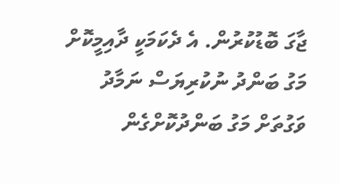ޖާގަ ބޮޑުކުރުން. އެ ދެކަމަކީ ދާއިމީކޮށް މަގު ބަންދު ނުކުރިޔަސް ނަމާދު ވަގުތަށް މަގު ބަންދުކޮށްގެން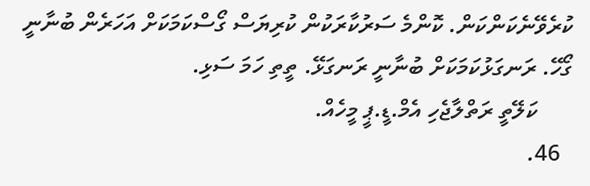ކުރެވޭނެކަންކަން. ކޮންމެ ސަރުކާރަކުން ކުރިޔަސް ގޯސްކަމަކަށް އަހަރެން ބުނާނީ ގޯހޭ. ރަނގަޅުކަމަކަށް ބުނާނީ ރަނގަޅޭ. ތީތި ހަމަ ސަޅި.
      ކަލޭތީ ރަތްލާޖެހި އެމް.ޑީ.ޕީ މީހެއް.
  46.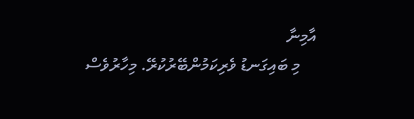އާމިނާ
    މި ބައިގަނޑު ވެރިކަމުންބޭރުކުރޭ. މިހާރުވެސް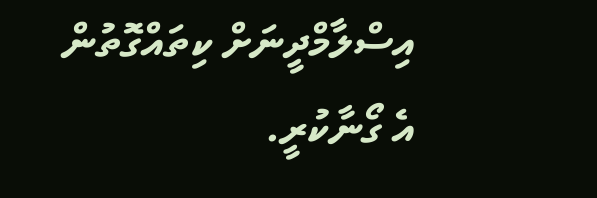އިސްލާމްދީނަށް ކިތައްގޮތުން އެ ގޯނާކުރީ.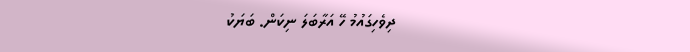ދިވެހިގައުމު ހޭ އަރާބަލަ ނިކަން. ބަޔަކު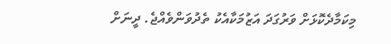މިކަމާދެކޮޅަށް ވަރުގަދަ އަޒުމަކާއެކު ތެދުވަންވެއްޖެ. ދީނަށް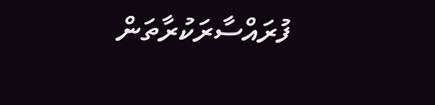ފުރައްސާރަކުރާތަން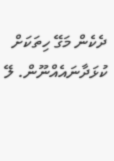ދެކެން މަގޭ ހިތަކަށް ކުޅަދާނައެއްނޫން. ލޭ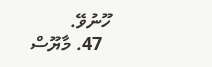ހޫނުވޭ.
  47. މާޔޫސް